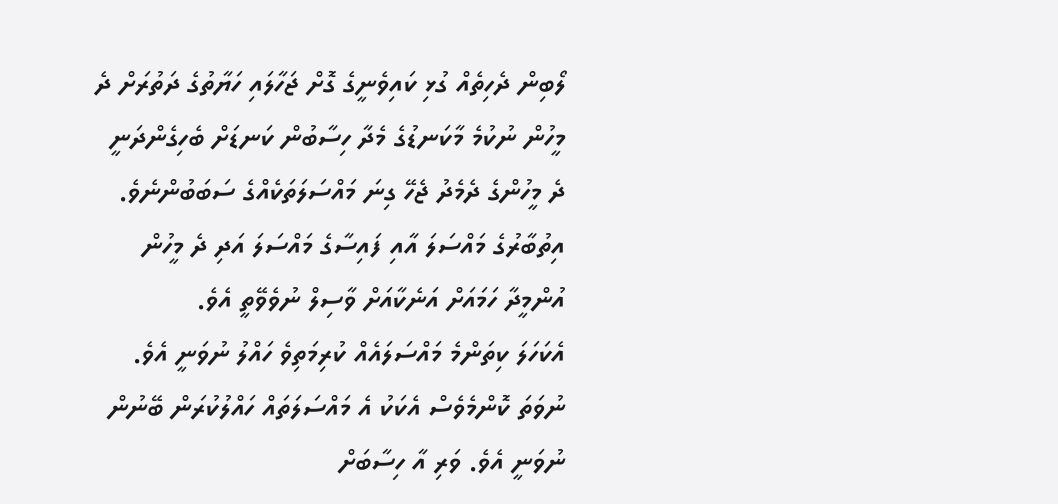ލޯބިން ދެހިތެއް ގުޅި ކައިވެނީގެ ގޮށް ޖަހާލައި ހަޔާތުގެ ދަތުރަށް ދެ މީހުން ނުކުމެ މާކަނޑުގެ މެދާ ހިސާބުން ކަނޑަށް ބެހިގެންދަނީ ދެ މީހުންގެ ދެމެދު ޖެހޭ ގިނަ މައްސަލަތަކެއްގެ ސަބަބުންނެވެ. އިތުބާރުގެ މައްސަލަ އާއި ފައިސާގެ މައްސަލަ އަދި ދެ މީހުން އުންމީދާ ހަމައަށް އަނެކާއަށް ވާސިލް ނުވެވޭތީ އެވެ.
އެކަހަލަ ކިތަންމެ މައްސަލައެއް ކުރިމަތިވެ ހައްލު ނުވަނީ އެވެ. ނުވަތަ ކޮންމެވެސް އެކަކު އެ މައްސަލަތައް ހައްލުކުރަން ބޭނުން ނުވަނީ އެވެ. ވަރި އާ ހިސާބަށް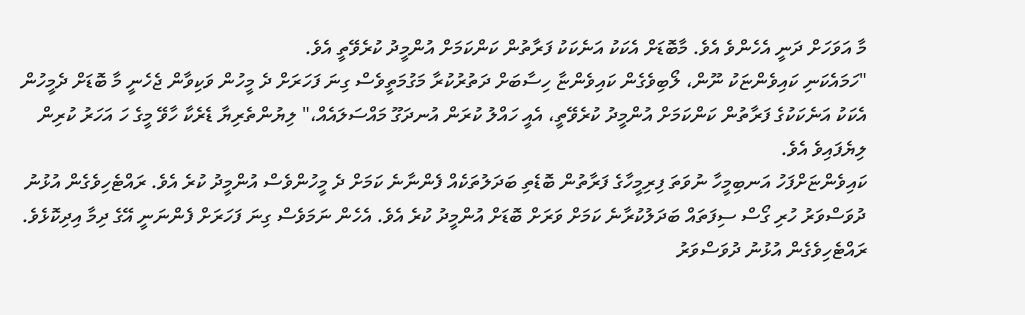މާ އަވަހަށް ދަނީ އެހެންވެ އެވެ. މާބޮޑަށް އެކަކު އަނެކަކު ފަރާތުން ކަންކަމަށް އުންމީދު ކުރެވޭތީ އެވެ.
"ހަމައެކަނި ކައިވެންޏަކު ނޫން، ލޯބިވެގެން ކައިވެންޏާ ހިސާބަށް ދަތުރުކުރާ މަގުމަތީވެސް ގިނަ ފަހަރަށް ދެ މީހުން ވަކިވާން ޖެހެނީ މާ ބޮޑަށް ދެމީހުން އެކަކު އަނެކަކުގެ ފަރާތުން ކަންކަމަށް އުންމީދު ކުރެވޭތީ، އެއީ ހައްލު ކުރަން އުނދަގޫ މައްސަލައެއް،" ލިޔުންތެރިޔާ ޑެރެކާ ހާވޭ މީގެ ހަ އަހަރު ކުރިން ލިޔެފައިވެ އެވެ.
ކައިވެންޏަށްފަހު އަނބިމީހާ ނުވަތަ ފިރިމީހާގެ ފަރާތުން ބޮޑެތި ބަދަލުތަކެއް ފެންނާނެ ކަމަށް ދެ މީހުންވެސް އުންމީދު ކުރެ އެވެ. ރައްޓެހިވެގެން އުޅުނު ދުވަސްވަރު ހުރި ގޯސް ސިފަތައް ބަދަލުކުރާނެ ކަމަށް ވަރަށް ބޮޑަށް އުންމީދު ކުރެ އެވެ. އެހެން ނަމަވެސް ގިނަ ފަހަރަށް ފެންނަނީ އޭގެ ދިމާ އިދިކޮޅެވެ. ރައްޓެހިވެގެން އުޅުނު ދުވަސްވަރު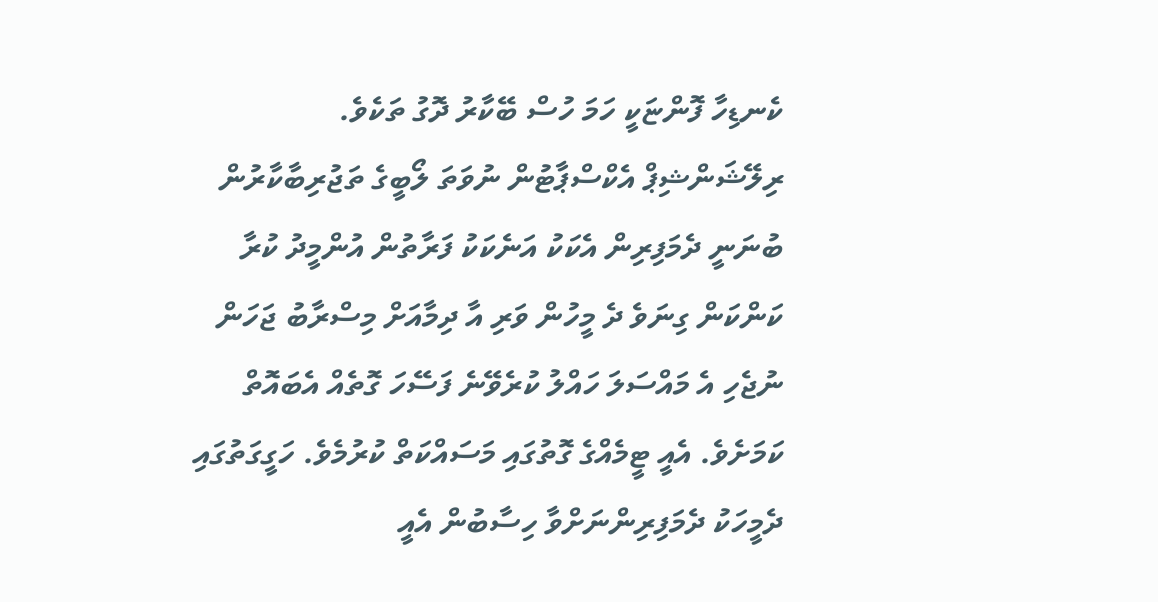ކެނޑިހާ ފޮންޏަކީ ހަމަ ހުސް ބޭކާރު ދޮގު ތަކެވެ.
ރިލޭޝަންޝިޕް އެކްސްޕާޓުން ނުވަތަ ލޯބީގެ ތަޖުރިބާކާރުން ބުނަނީ ދެމަފިރިން އެކަކު އަނެކަކު ފަރާތުން އުންމީދު ކުރާ ކަންކަން ގިނަވެ ދެ މީހުން ވަރި އާ ދިމާއަށް މިސްރާބު ޖަހަން ނުޖެހި އެ މައްސަލަ ހައްލު ކުރެވޭނެ ފަސޭހަ ގޮތެއް އެބައޮތް ކަމަށެވެ. އެއީ ޓީމެއްގެ ގޮތުގައި މަސައްކަތް ކުރުމެވެ. ހަގީގަތުގައި ދެމީހަކު ދެމަފިރިންނަށްވާ ހިސާބުން އެއީ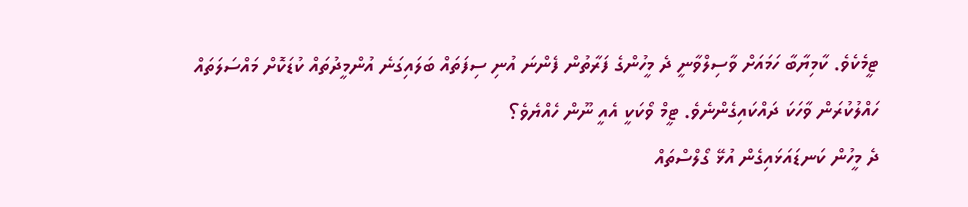ޓީމެކެވެ. ކާމިޔާބާ ހަމައަށް ވާސިލްވާނީ ދެ މީހުންގެ ފަރާތުން ފެންނަ އުނި ސިފަތައް ބަލައިގަނެ އުންމީދުތައް ކުޑަކޮށް މައްސަލަތައް ހައްލުކުރަން ވާހަކަ ދައްކައިގެންނެވެ. ޓީމް ވޯކަކީ އެއީ ނޫން ހެއްޔެވެ؟
ދެ މީހުން ކަނޑައަޅައިގެން އުޅޭ ގޯލްސްތައް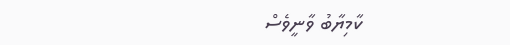ކާމިޔާބު ވާނީވެސް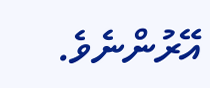އޭރުންނެވެ.